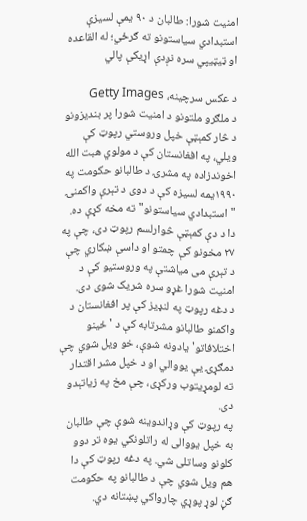امنیت شورا: طالبان د ۹۰ یمې لسیزې استبدادي سیاستونو ته ګرځي؛ له القاعده او ټيټيپي سره نږدې اړیکې پالي

د عکس سرچینه، Getty Images
د ملګرو ملتونو د امنیت شورا پر بندیزونو د څار کمېټې خپل وروستي رپوټ کې ویلي، په افغانستان کې د مولوي هبت الله اخوندزاده په مشرۍ د طالبانو حکومت په ۱۹۹۰یمه لسیزه کې د دوی د تېرې واکمنۍ "استبدادي سیاستونو" ته مخه کړې ده.
دا د دې کمېټې څوارلسم رپوټ دی، چې په ۲۷ مخونو کې چمتو او داسې ښکاري چې د تېرې می میاشتې په وروستیو کې د امنیت شورا غړو سره شریک شوی دی.
د دغه رپوټ په لنډیز کې پر افغانستان د واکمنو طالبانو مشرتابه کې د 'ځینو اختلافاتو' یادونه شوې، خو ویل شوي چې دمګړۍ یې یووالي او د خپل مشر اقتدار ته لومړیتوب ورکړی، چې مخ په زیاتېدو دی.
په رپوټ کې وړاندوینه شوې چې طالبان به خپل یووالی له راتلونکي یوه تر دوو کلونو وساتلی شي. په دغه رپوټ کې دا هم ویل شوي چې د طالبانو په حکومت ګڼ لوړ پوړي چارواکي پښتانه دي.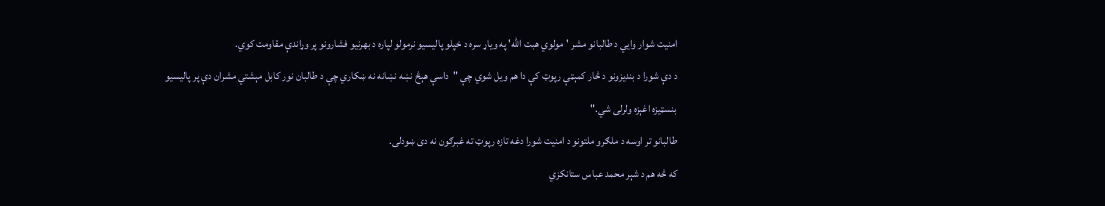امنیت شوار وايي د طالبانو مشر 'مولوي هبت الله' په ویاړ سره د خپلو پالیسیو نرمولو لپاره د بهرنیو فشارونو پر وړاندې مقاومت کوي.
د دې شورا د بندیزونو د څار کمېټې رپوټ کې دا هم ویل شوي چې "داسې هېڅ نښه نښانه نه ښکاري چې د طالبان نور کابل مېشتي مشران دې پر پالیسیو بنسټیزه اغېزه ولرلی شي."
طالبانو تر اوسه د ملګرو ملتونو د امنیت شورا دغه تازه رپوټ ته غبرګون نه دی ښودلی.
که څه هم د شېر محمد عباس ستانکزي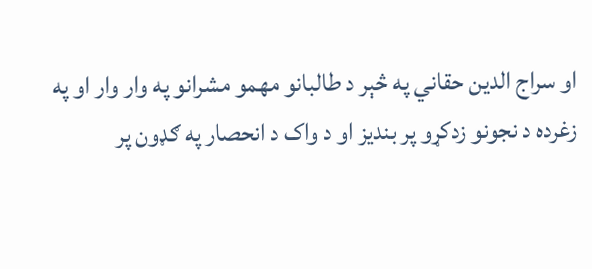او سراج الدین حقاني په څېر د طالبانو مهمو مشرانو په وار وار او په زغرده د نجونو زدکړو پر بندیز او د واک د انحصار په ګډون پر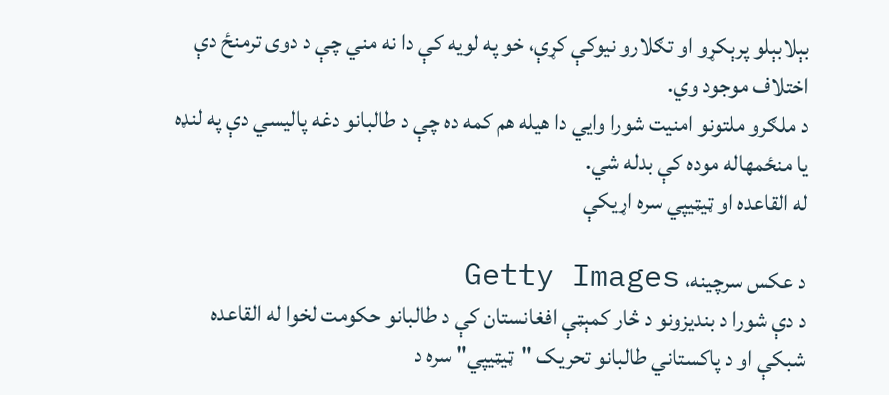بېلابېلو پرېکړو او تګلارو نیوکې کړې، خو په لویه کې دا نه مني چې د دوی ترمنځ دې اختلاف موجود وي.
د ملګرو ملتونو امنیت شورا وايي دا هیله هم کمه ده چې د طالبانو دغه پالیسي دې په لنډه یا منځمهاله موده کې بدله شي.
له القاعده او ټيټيپي سره اړیکې

د عکس سرچینه، Getty Images
د دې شورا د بندیزونو د څار کمېټې افغانستان کې د طالبانو حکومت لخوا له القاعده شبکې او د پاکستاني طالبانو تحریک "ټيټيپي" سره د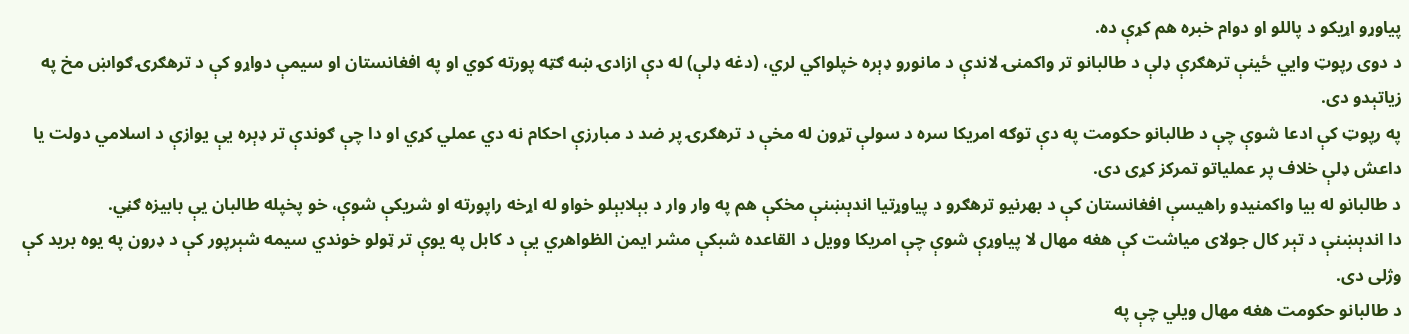پیاوړو اړیکو د پاللو او دوام خبره هم کړې ده.
د دوی رپوټ وايي ځینې ترهګرې ډلې د طالبانو تر واکمنۍ لاندې د مانورو ډېره خپلواکي لري، (دغه ډلې) له دې ازادۍ ښه ګټه پورته کوي او په افغانستان او سیمې دواړو کې د ترهګرۍ ګواښ مخ په زیاتېدو دی.
په رپوټ کې ادعا شوې چې د طالبانو حکومت په دې توګه امریکا سره د سولې تړون له مخې د ترهګرۍ پر ضد د مبارزې احکام نه دي عملي کړي او دا چې ګوندې تر ډېره یې یوازې د اسلامي دولت یا داعش ډلې خلاف پر عملیاتو تمرکز کړی دی.
د طالبانو له بیا واکمنیدو راهیسې افغانستان کې د بهرنیو ترهګرو د پیاوړتیا اندېښنې مخکې هم په وار وار د بېلابېلو خواو له اړخه راپورته او شریکې شوې، خو پخپله طالبان یې بابیزه ګڼي.
دا اندېښنې د تېر کال جولای میاشت کې هغه مهال لا پیاوړې شوې چې امریکا وویل د القاعده شبکې مشر ایمن الظواهري یې د کابل په یوې تر ټولو خوندي سیمه شېرپور کې د ډرون په یوه برید کې وژلی دی.
د طالبانو حکومت هغه مهال ویلي چې په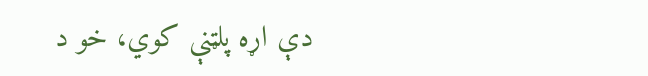دې اړه پلټنې کوي، خو د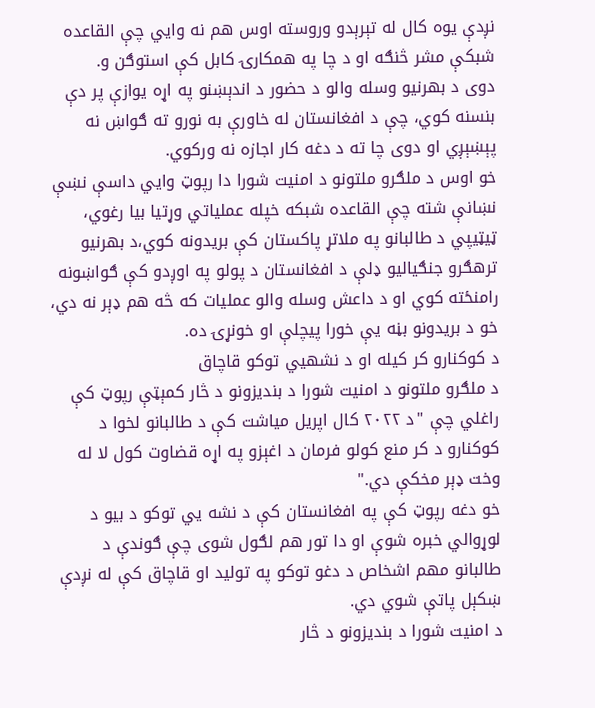نږدې یوه کال له تېرېدو وروسته اوس هم نه وايي چې القاعده شبکې مشر څنګه او د چا په همکارۍ کابل کې استوګن و.
دوی د بهرنیو وسله والو د حضور د اندېښنو په اړه یوازې پر دې بنسنه کوي، چې د افغانستان له خاورې به نورو ته ګواښ نه پېښېږي او دوی چا ته د دغه کار اجازه نه ورکوي.
خو اوس د ملګرو ملتونو د امنیت شورا دا رپوټ وايي داسې نښې نښانې شته چې القاعده شبکه خپله عملیاتي وړتیا بیا رغوي، ټيټيپي د طالبانو په ملاتړ پاکستان کې بریدونه کوي،د بهرنیو ترهګرو جنګیالیو ډلې د افغانستان د پولو په اوږدو کې ګواښونه رامنځته کوي او د داعش وسله والو عملیات که څه هم ډېر نه دي، خو د بریدونو بڼه یې خورا پیچلې او خونړۍ ده.
د کوکنارو کر کیله او د نشهيي توکو قاچاق
د ملګرو ملتونو د امنیت شورا د بندیزونو د څار کمېټې رپوټ کې راغلي چې "د ۲۰۲۲ کال اپریل میاشت کې د طالبانو لخوا د کوکنارو د کر منع کولو فرمان د اغېزو په اړه قضاوت کول لا له وخت ډېر مخکې دي."
خو دغه رپوټ کې په افغانستان کې د نشه يي توکو د بیو د لوړوالي خبره شوې او دا تور هم لګول شوی چې ګوندې د طالبانو مهم اشخاص د دغو توکو په تولید او قاچاق کې له نږدې ښکېل پاتې شوي دي.
د امنیت شورا د بندیزونو د څار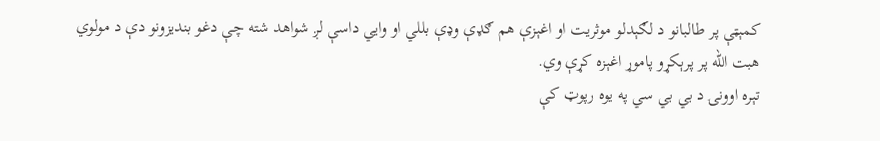کمېټې پر طالبانو د لګېدلو موثریت او اغېزې هم ګډې وډې بللي او وايي داسې لږ شواهد شته چې دغو بندیزونو دې د مولوي هبت الله پر پرېکړو پاموړ اغېزه کړې وي.
تېره اوونۍ د بي بي سي په یوه رپوټ کې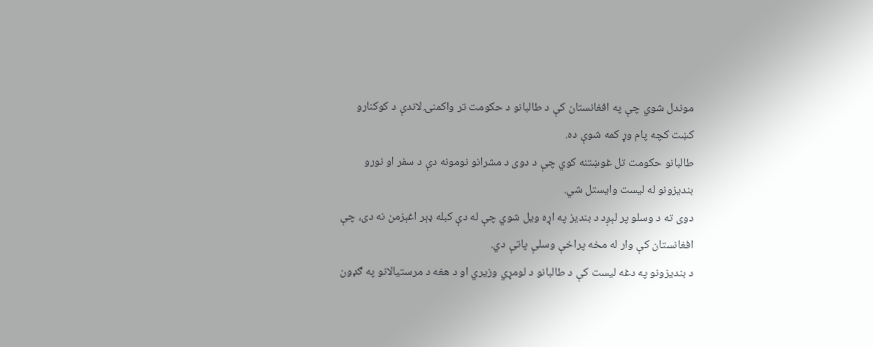موندل شوي چې په افغانستان کې د طالبانو د حکومت تر واکمنۍ لاندې د کوکنارو کښت کچه پام وړ کمه شوې ده.
طالبانو حکومت تل غوښتنه کوي چې د دوی د مشرانو نومونه دې د سفر او نورو بندیزونو له لیست وایستل شي.
دوی ته د وسلو پر لېږد د بندیز په اړه ویل شوي چې له دې کبله ډېر اغېزمن نه دی، چې افغانستان کې وار له مخه پراخې وسلې پاتې دي.
د بندیزونو په دغه لیست کې د طالبانو د لومړي وزیري او د هغه د مرستیالانو په ګډون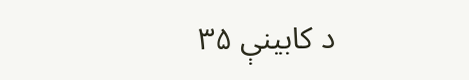د کابینې ۳۵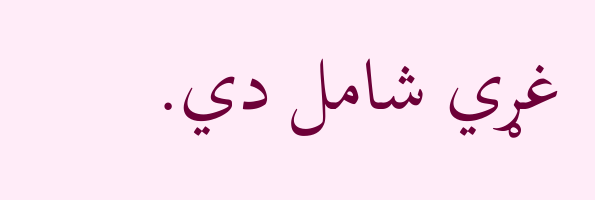غړي شامل دي.